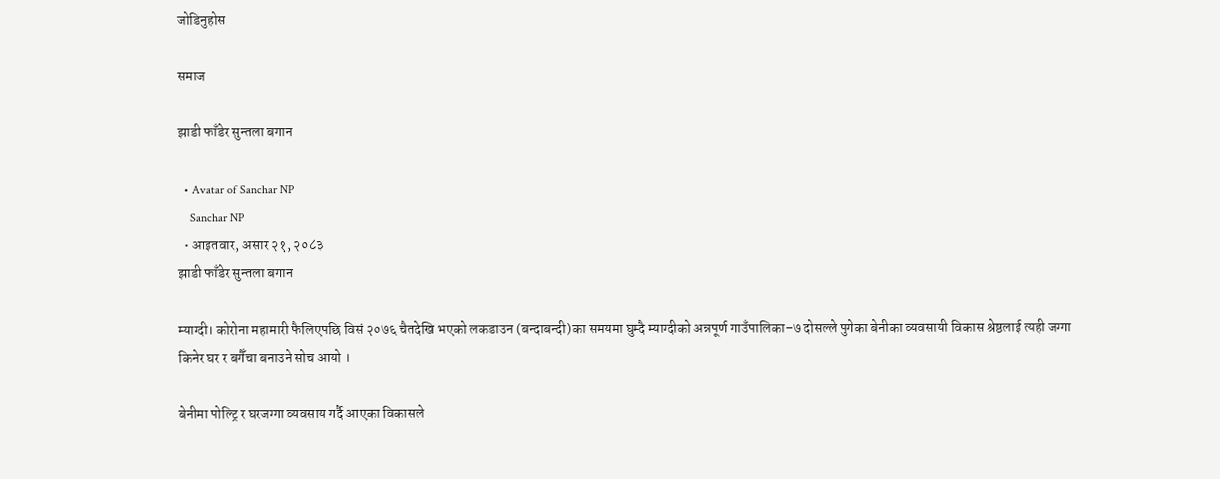जोडिनुहोस

समाज

झाडी फाँडेर सुन्तला बगान

  • Avatar of Sanchar NP
    Sanchar NP
  • आइतवार, असार २१, २०८३
झाडी फाँडेर सुन्तला बगान

म्याग्दी। कोरोना महामारी फैलिएपछि विसं २०७६ चैतदेखि भएको लकडाउन (बन्दाबन्दी)का समयमा घुम्दै म्याग्दीको अन्नपूर्ण गाउँपालिका–७ दोसल्ले पुगेका बेनीका व्यवसायी विकास श्रेष्ठलाई त्यही जग्गा किनेर घर र बगैँचा बनाउने सोच आयो ।

बेनीमा पोल्ट्रि र घरजग्गा व्यवसाय गर्दै आएका विकासले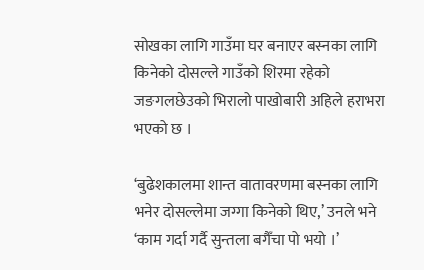सोखका लागि गाउँमा घर बनाएर बस्नका लागि किनेको दोसल्ले गाउँको शिरमा रहेको जङगलछेउको भिरालो पाखोबारी अहिले हराभरा भएको छ ।

‘बुढेशकालमा शान्त वातावरणमा बस्नका लागि भनेर दोसल्लेमा जग्गा किनेको थिए,’ उनले भने ‘काम गर्दा गर्दै सुन्तला बगैँचा पो भयो ।’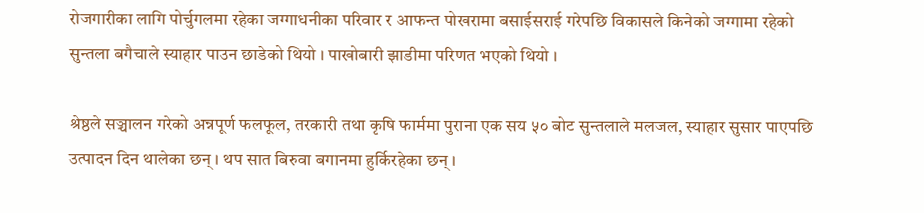रोजगारीका लागि पोर्चुगलमा रहेका जग्गाधनीका परिवार र आफन्त पोखरामा बसाईसराई गरेपछि विकासले किनेको जग्गामा रहेको सुन्तला बगैचाले स्याहार पाउन छाडेको थियो । पाखोबारी झाडीमा परिणत भएको थियो ।

श्रेष्ठले सञ्चालन गरेको अन्नपूर्ण फलफूल, तरकारी तथा कृषि फार्ममा पुराना एक सय ५० बोट सुन्तलाले मलजल, स्याहार सुसार पाएपछि उत्पादन दिन थालेका छन् । थप सात बिरुवा बगानमा हुर्किरहेका छन् ।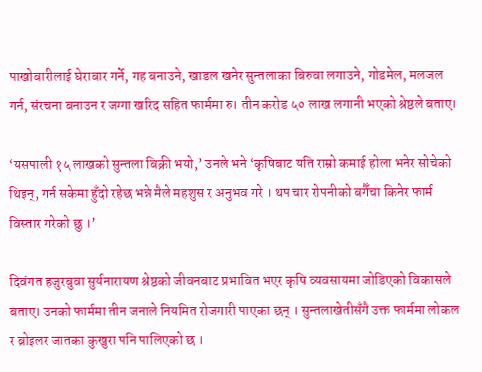पाखोबारीलाई घेराबार गर्ने, गह बनाउने, खाडल खनेर सुन्तलाका बिरुवा लगाउने, गोडमेल, मलजल गर्न, संरचना बनाउन र जग्गा खरिद सहित फार्ममा रु। तीन करोड ५० लाख लगानी भएको श्रेष्ठले बताए।

‘यसपाली १५ लाखको सुन्तला बिक्री भयो,’ उनले भने ‘कृषिबाट यति राम्रो कमाई होला भनेर सोचेको थिइन्, गर्न सकेमा हुँदो रहेछ भन्ने मैले महशुस र अनुभव गरे । थप चार रोपनीको बगैँचा किनेर फार्म विस्तार गरेको छु ।’

दिवंगत हजुरबुवा सुर्यनारायण श्रेष्ठको जीवनबाट प्रभावित भएर कृषि व्यवसायमा जोडिएको विकासले बताए। उनको फार्ममा तीन जनाले नियमित रोजगारी पाएका छन् । सुन्तलाखेतीसँगै उक्त फार्ममा लोकल र ब्रोइलर जातका कुखुरा पनि पालिएको छ ।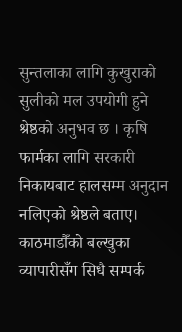सुन्तलाका लागि कुखुराको सुलीको मल उपयोगी हुने श्रेष्ठको अनुभव छ । कृषि फार्मका लागि सरकारी निकायबाट हालसम्म अनुदान नलिएको श्रेष्ठले बताए। काठमाडौँको बल्खुका व्यापारीसँग सिधै सम्पर्क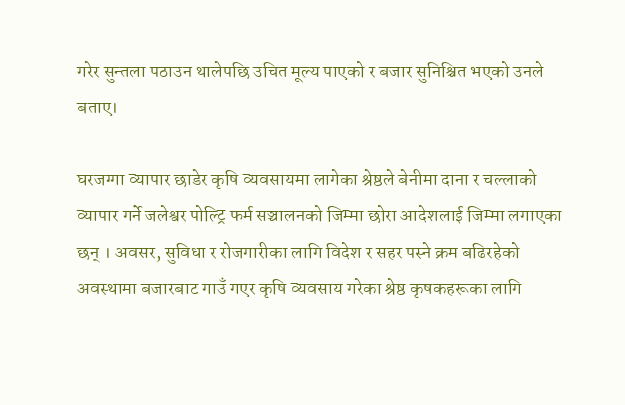गरेर सुन्तला पठाउन थालेपछि उचित मूल्य पाएको र बजार सुनिश्चित भएको उनले बताए।

घरजग्गा व्यापार छाडेर कृषि व्यवसायमा लागेका श्रेष्ठले बेनीमा दाना र चल्लाको व्यापार गर्ने जलेश्वर पोल्ट्रि फर्म सञ्चालनको जिम्मा छोरा आदेशलाई जिम्मा लगाएका छन् । अवसर, सुविधा र रोजगारीका लागि विदेश र सहर पस्ने क्रम बढिरहेको अवस्थामा बजारबाट गाउँ गएर कृषि व्यवसाय गरेका श्रेष्ठ कृषकहरूका लागि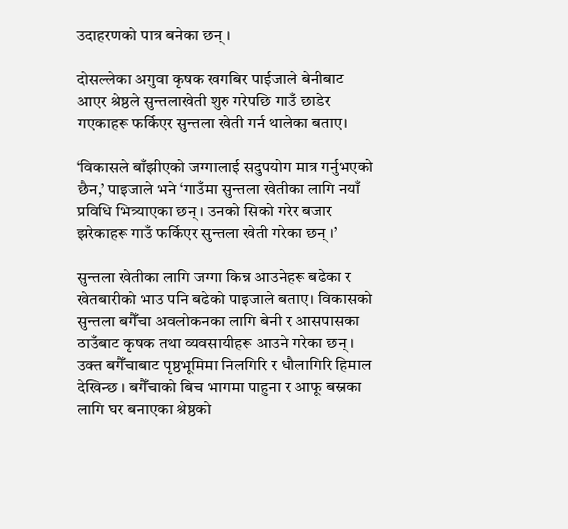उदाहरणको पात्र बनेका छन् ।

दोसल्लेका अगुवा कृषक खगबिर पाईजाले बेनीबाट आएर श्रेष्ठले सुन्तलाखेती शुरु गरेपछि गाउँ छाडेर गएकाहरू फर्किएर सुन्तला खेती गर्न थालेका बताए।

‘विकासले बाँझीएको जग्गालाई सदुपयोग मात्र गर्नुभएको छैन,’ पाइजाले भने ‘गाउँमा सुन्तला खेतीका लागि नयाँ प्रविधि भित्र्याएका छन् । उनको सिको गरेर बजार झरेकाहरू गाउँ फर्किएर सुन्तला खेती गरेका छन् ।’

सुन्तला खेतीका लागि जग्गा किन्न आउनेहरू बढेका र खेतबारीको भाउ पनि बढेको पाइजाले बताए। विकासको सुन्तला बगैँचा अवलोकनका लागि बेनी र आसपासका ठाउँबाट कृषक तथा व्यवसायीहरू आउने गरेका छन् । उक्त बगैँचाबाट पृष्ठभूमिमा निलगिरि र धौलागिरि हिमाल देखिन्छ । बगैँचाको बिच भागमा पाहुना र आफू बस्नका लागि घर बनाएका श्रेष्ठको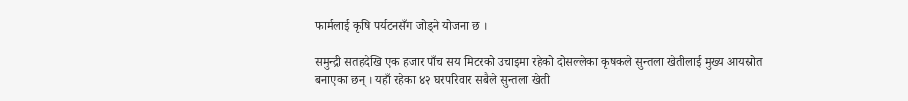फार्मलाई कृषि पर्यटनसँग जोड्ने योजना छ ।

समुन्द्री सतहदेखि एक हजार पाँच सय मिटरको उचाइमा रहेको दोसल्लेका कृषकले सुन्तला खेतीलाई मुख्य आयस्रोत बनाएका छन् । यहाँ रहेका ४२ घरपरिवार सबैले सुन्तला खेती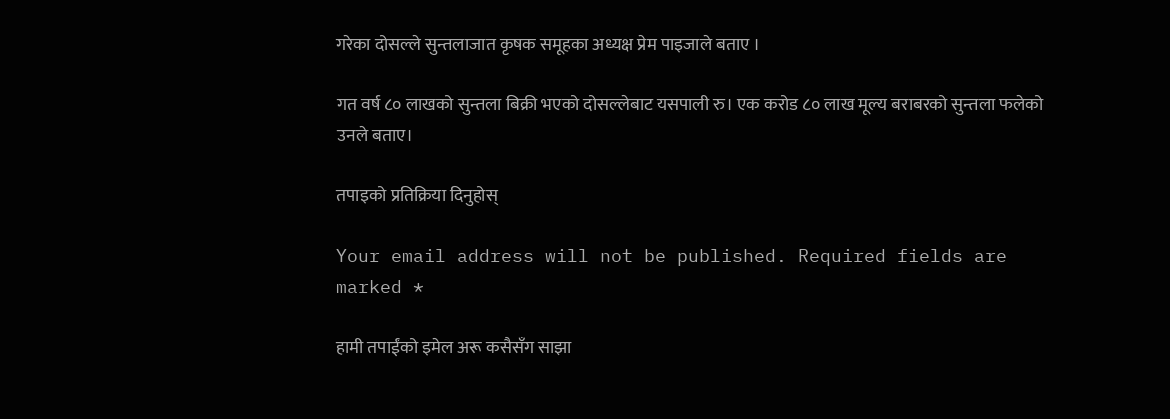गरेका दोसल्ले सुन्तलाजात कृषक समूहका अध्यक्ष प्रेम पाइजाले बताए ।

गत वर्ष ८० लाखको सुन्तला बिक्री भएको दोसल्लेबाट यसपाली रु। एक करोड ८० लाख मूल्य बराबरको सुन्तला फलेको उनले बताए।

तपाइको प्रतिक्रिया दिनुहोस्

Your email address will not be published. Required fields are marked *

हामी तपाईंको इमेल अरू कसैसँग साझा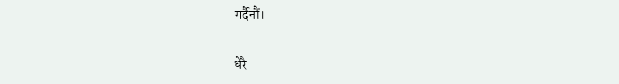गर्दैनौं।

धेरै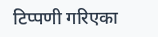टिप्पणी गरिएका